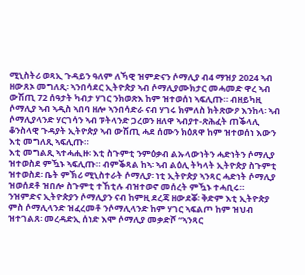ሚኒስትሪ ወጻኢ ጉዳይን ዓለም ለኻዊ ዝምድናን ሶማሊያ ብ4 ማዝያ 2024 ኣብ ዘውጸኦ መግለጺ፡ ኣንበሳደር ኢትዮጵያ ኣብ ሶማሊያሙክታር መሓመድ ዋረ ኣብ ውሽጢ 72 ሰዓታት ካብታ ሃገር ንክወጽእ ከም ዝተወሰነ ኣፍሊጡ። ብዘይካዚ ሶማሊያ ኣብ ኣዲስ ኣበባ ዘሎ ኣንበሳድራ ናብ ሃገሩ ክምለስ ክትጽውዖ እንከላ፡ ኣብ ሶማሊያላንድ ሃርገሳን ኣብ ፑትላንድ ጋረወን ዘለዋ ኣብያተ-ጽሕፈት ጠቕላሊ ቆንስላዊ ጉዳያት ኢትዮጵያ ኣብ ውሽጢ ሓደ ሰሙን ክዕጸዋ ከም ዝተወሰነ እውን እቲ መግለጺ ኣፍሊጡ።
እቲ መግልጺ ኣተሓሒዙ፡ እቲ ስጉምቲ ንምዕቃብ ልኡላውነትን ሓድነትን ሶማሊያ ዝተወስደ ምዃኑ ኣፍሊጡ። ብምቕጻል ከኣ፡ ኣብ ልዕሊ ትካላት ኢትዮጵያ ስጉምቲ ዝተወስደ፡ ቤት ምኽሪ ሚኒስተራት ሶማሊያ፡ ነቲ ኢትዮጵያ ኣንጻር ሓድነት ሶማሊያ ዝወሰደቶ ዝበሎ ስጉምቲ ተኸቲሉ ብዝተወኖ መሰረት ምዃኑ ተሓቢሩ።
ንዝምድና ኢትዮጵያን ሶማሊያን ናብ ከምዚ ደረጃ ዘውደቖ፡ ቅድም እቲ ኢትዮጵያ ምስ ሶማሊላንድ ዝፈረመቶ ንሶማሊላንድ ከም ሃገር ኣፍልጦ ከም ዝህብ ዝተገልጸ፡ መረዳድኢ ሰነድ እሞ ሶማሊያ መቃድሾ “ኣንጻር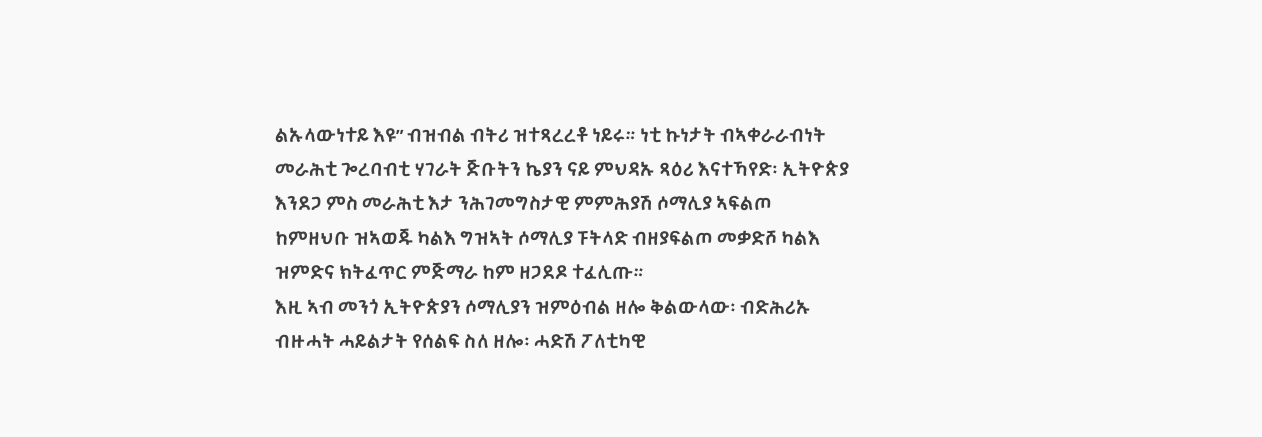ልኡላውነተይ እዩ” ብዝብል ብትሪ ዝተጻረረቶ ነይሩ። ነቲ ኩነታት ብኣቀራራብነት መራሕቲ ጐረባብቲ ሃገራት ጅቡትን ኬያን ናይ ምህዳኡ ጻዕሪ እናተኻየድ፡ ኢትዮጵያ እንደጋ ምስ መራሕቲ እታ ንሕገመግስታዊ ምምሕያሽ ሶማሊያ ኣፍልጦ ከምዘህቡ ዝኣወጁ ካልእ ግዝኣት ሶማሊያ ፑትላድ ብዘያፍልጦ መቃድሾ ካልእ ዝምድና ክትፈጥር ምጅማራ ከም ዘጋደዶ ተፈሊጡ።
እዚ ኣብ መንጎ ኢትዮጵያን ሶማሊያን ዝምዕብል ዘሎ ቅልውላው፡ ብድሕሪኡ ብዙሓት ሓይልታት የሰልፍ ስለ ዘሎ፡ ሓድሽ ፖለቲካዊ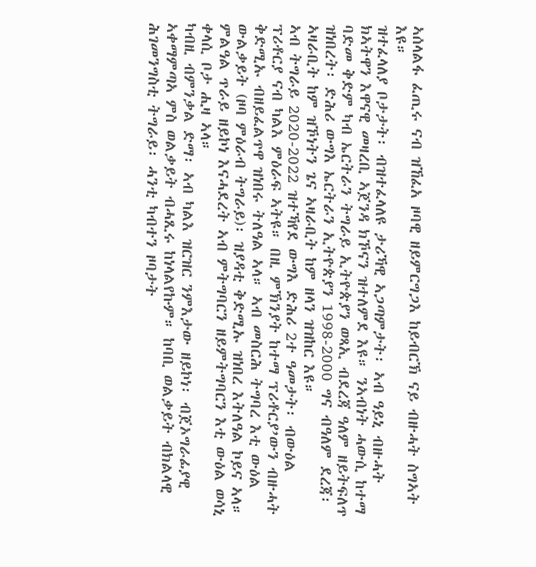ኣሰላልፋ ፈጢሩ ናብ ዝኸፈአ ዞባዊ ዘይምርግጋእ ከይብርኽ ናይ ብዙሓት ስግኣት እዩ።
ዝተፈላለያ ቦታታት፡ ብዝተፈላለዩ ታሪኻዊ ኣጋጣምታት፡ ኣብ ዓይኒ ብዙሓት ክኣትዋን እዋናዊ መዛረቢ ኣጀንዳ ክኾናን ዝተለምደ እዩ። ንኣብነት ሓውሲ ከተማ ባድመ ቅድም ካብ ኤርትራን ትግራይ ኢትዮጵያን ወጻኢ ብደረጃ ዓለም ዘይትፍለጥ ዝነበረት፡ ድሕሪ ውግእ ኤርትራን ኢትዮጵያን 1998-2000 ግና ብዓለም ደረጃ፡ ኣዛራቢት ከም ዝኾነትን ጌና ኣዛራቢት ከም ዘላን ዝዝከር እዩ።
ኣብ ትግራይ 2020-2022 ዝተኻየደ ውግእ ድሕሪ 2ተ ዓመታት፡ ብውዕል ፕሪቶርያ ናብ ካልእ ምዕራፍ ኣትዩ። በዚ ምኽንያት ከተማ ፕሪቶርያ’ውን ብዙሓት ቅድሚኡ ብዘይፈልጥዋ ዝነበሩ ትለዓል ኣላ። ኣብ መስርሕ ትግባረ እቲ ውዕል ውልቃይት (ዞባ ምዕራብ ትግራይ)፡ ዝያዳቲ ቅድሚኡ ዝነበረ እትለዓል ኮይና ኣላ። ምልዓል ጥራይ ዘይኮነ እናሓደረት ኣብ ምትግባርን ዘይምትግባርን እቲ ውዕል ወሳኒ ቀላሲ ቦታ ሒዛ ኣላ።
ካብዚ ብምንቃል ድማ፡ ኣብ ካልእ ዝርዝር ንምእታው ዘይኮነ፡ ብጀኦግራፊያዊ ኣቀማምጣኣ ምስ ወልቃይት ብሓጺሩ ከነላልየኩም። ከባቢ ወልቃይት ብክልላዊ ሕገመንግስቲ ትግራይ፡ ሓንቲ ካብተን ዞባታት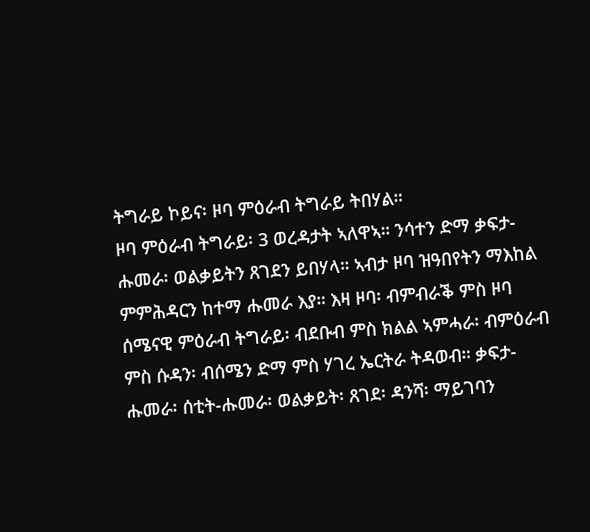ትግራይ ኮይና፡ ዞባ ምዕራብ ትግራይ ትበሃል።
ዞባ ምዕራብ ትግራይ፡ 3 ወረዳታት ኣለዋኣ። ንሳተን ድማ ቃፍታ-ሑመራ፡ ወልቃይትን ጸገደን ይበሃላ። ኣብታ ዞባ ዝዓበየትን ማእከል ምምሕዳርን ከተማ ሑመራ እያ። እዛ ዞባ፡ ብምብራቕ ምስ ዞባ ሰሜናዊ ምዕራብ ትግራይ፡ ብደቡብ ምስ ክልል ኣምሓራ፡ ብምዕራብ ምስ ሱዳን፡ ብሰሜን ድማ ምስ ሃገረ ኤርትራ ትዳወብ። ቃፍታ-ሑመራ፡ ሰቲት-ሑመራ፡ ወልቃይት፡ ጸገደ፡ ዳንሻ፡ ማይገባን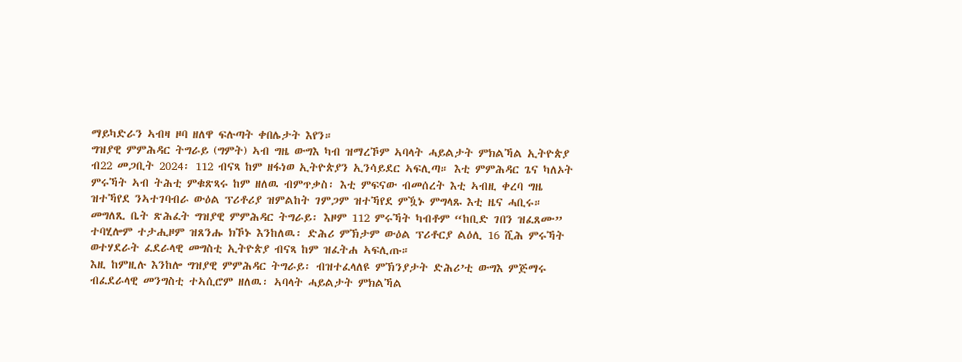ማይካድራን ኣብዛ ዞባ ዘለዋ ፍሉጣት ቀበሌታት እየን።
ግዝያዊ ምምሕዳር ትግራይ (ግምት) ኣብ ግዜ ውግእ ካብ ዝማረኾም ኣባላት ሓይልታት ምክልኻል ኢትዮጵያ ብ22 መጋቢት 2024፡ 112 ብናጻ ከም ዘፋነወ ኢትዮጵያን ኢንሳይደር ኣፍሊጣ። እቲ ምምሕዳር ጌና ካለኦት ምሩኻት ኣብ ትሕቲ ምቁጽጻሩ ከም ዘለዉ ብምጥቃስ፡ እቲ ምፍናው ብመሰረት እቲ ኣብዚ ቀረባ ግዜ ዝተኻየደ ንኣተገባብራ ውዕል ፕሪቶሪያ ዝምልከት ገምጋም ዝተኻየደ ምዃኑ ምግላጹ እቲ ዜና ሓቢሩ።
መግለጺ ቤት ጽሕፈት ግዝያዊ ምምሕዳር ትግራይ፡ እዞም 112 ምሩኻት ካብቶም “ከቢድ ገበን ዝፈጸሙ” ተባሂሎም ተታሒዞም ዝጸንሑ ክኾኑ እንከለዉ፡ ድሕሪ ምኽታም ውዕል ፕሪቶርያ ልዕሊ 16 ሺሕ ምሩኻት ወተሃደራት ፈደራላዊ መግስቲ ኢትዮጵያ ብናጻ ከም ዝፈትሐ ኣፍሊጡ።
እዚ ከምዚሉ እንከሎ ግዝያዊ ምምሕዳር ትግራይ፡ ብዝተፈላለዩ ምኽንያታት ድሕሪ’ቲ ውግእ ምጅማሩ ብፈደራላዊ መንግስቲ ተኣሲሮም ዘለዉ፡ ኣባላት ሓይልታት ምክልኻል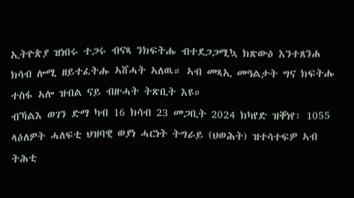ኢትዮጵያ ዝነበሩ ተጋሩ ብናጻ ንክፍትሑ ብተደጋጋሚኳ ክጽውዕ እንተጸንሐ ክሳብ ሎሚ ዘይተፈትሑ ኣሸሓት ኣለዉ። ኣብ መጻኢ መዓልታት ግና ክፍትሑ ተስፋ ኣሎ ዝብል ናይ ብዙሓት ትጽቢት እዩ።
ብኻልእ ወገን ድማ ካብ 16 ክሳብ 23 መጋቢት 2024 ክካየድ ዝቐነየ፡ 1055 ላዕለዎት ሓለፍቲ ህዝባዊ ወያነ ሓርነት ትግራይ (ህወሕት) ዝተሳተፍዎ ኣብ ትሕቲ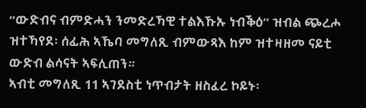‘‘ውድብና ብምድሓን ንመድረኻዊ ተልእኹኡ ነብቕዕ’’ ዝብል ጭረሖ ዝተኻየደ፡ ሰፊሕ ኣኼባ መግለጺ ብምውጻእ ከም ዝተዛዘመ ናይቲ ውድብ ልሳናት ኣፍሊጠን።
ኣብቲ መግለጺ 11 ኣገደስቲ ነጥብታት ዘስፈረ ኮይኑ፡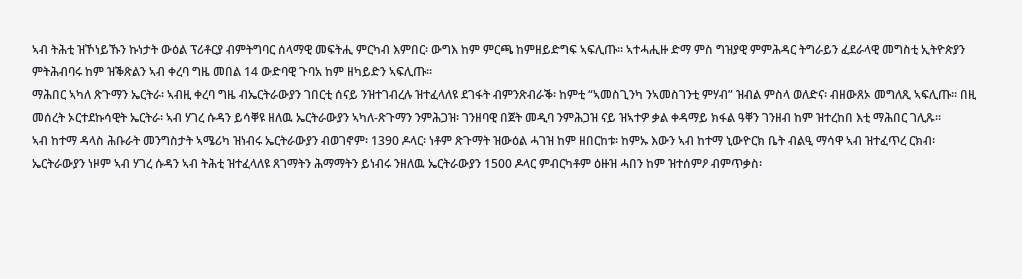ኣብ ትሕቲ ዝኾነይኹን ኩነታት ውዕል ፕሪቶርያ ብምትግባር ሰላማዊ መፍትሒ ምርካብ እምበር፡ ውግእ ከም ምርጫ ከምዘይድግፍ ኣፍሊጡ። ኣተሓሒዙ ድማ ምስ ግዝያዊ ምምሕዳር ትግራይን ፈደራላዊ መግስቲ ኢትዮጵያን ምትሕብባሩ ከም ዝቕጽልን ኣብ ቀረባ ግዜ መበል 14 ውድባዊ ጉባአ ከም ዘካይድን ኣፍሊጡ።
ማሕበር ኣካለ ጽጉማን ኤርትራ፡ ኣብዚ ቀረባ ግዜ ብኤርትራውያን ገበርቲ ሰናይ ንዝተገብረሉ ዝተፈላለዩ ደገፋት ብምንጽብራቕ፡ ከምቲ “ኣመስጊንካ ንኣመስገንቲ ምሃብ” ዝብል ምስላ ወለድና፡ ብዘውጸኦ መግለጺ ኣፍሊጡ። በዚ መሰረት ኦርተደኩሳዊት ኤርትራ፡ ኣብ ሃገረ ሱዳን ይሳቐዩ ዘለዉ ኤርትራውያን ኣካለ-ጽጉማን ንምሕጋዝ፡ ገንዘባዊ በጀት መዲባ ንምሕጋዝ ናይ ዝኣተዎ ቃል ቀዳማይ ክፋል ዓቐን ገንዘብ ከም ዝተረከበ እቲ ማሕበር ገሊጹ።
ኣብ ከተማ ዳላስ ሕቡራት መንግስታት ኣሜሪካ ዝነብሩ ኤርትራውያን ብወገኖም፡ 1390 ዶላር፡ ነቶም ጽጉማት ዝውዕል ሓገዝ ከም ዘበርከቱ፡ ከምኡ እውን ኣብ ከተማ ኒውዮርክ ቤት ብልዒ ማሳዋ ኣብ ዝተፈጥረ ርክብ፡ ኤርትራውያን ነዞም ኣብ ሃገረ ሱዳን ኣብ ትሕቲ ዝተፈላለዩ ጸገማትን ሕማማትን ይነብሩ ንዘለዉ ኤርትራውያን 1500 ዶላር ምብርካቶም ዕዙዝ ሓበን ከም ዝተሰምዖ ብምጥቃስ፡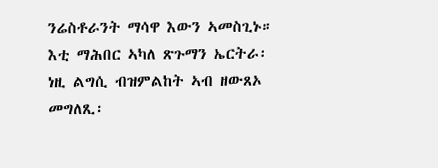ንሬስቶራንት ማሳዋ እውን ኣመስጊኑ።
እቲ ማሕበር ኣካለ ጽጉማን ኤርትራ፡ ነዚ ልግሲ ብዝምልከት ኣብ ዘውጸኦ መግለጺ፡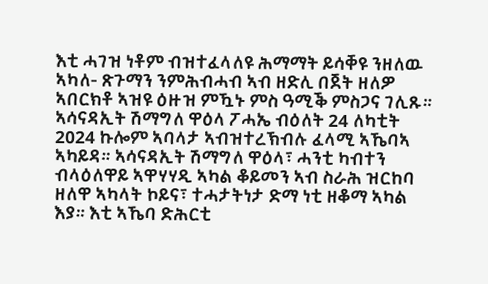እቲ ሓገዝ ነቶም ብዝተፈላለዩ ሕማማት ይሳቐዩ ንዘለዉ ኣካለ- ጽጉማን ንምሕብሓብ ኣብ ዘድሊ በጀት ዘለዎ ኣበርክቶ ኣዝዩ ዕዙዝ ምዃኑ ምስ ዓሚቕ ምስጋና ገሊጹ።
ኣሳናዳኢት ሽማግለ ዋዕላ ፖሓኤ ብዕለት 24 ለካቲት 2024 ኩሎም ኣባላታ ኣብዝተረኽብሉ ፈላሚ ኣኼባኣ ኣካይዳ። ኣሳናዳኢት ሽማግለ ዋዕላ፣ ሓንቲ ካብተን ብላዕለዋይ ኣዋሃሃዲ ኣካል ቆይመን ኣብ ስራሕ ዝርከባ ዘለዋ ኣካላት ኮይና፣ ተሓታትነታ ድማ ነቲ ዘቆማ ኣካል እያ። እቲ ኣኼባ ድሕርቲ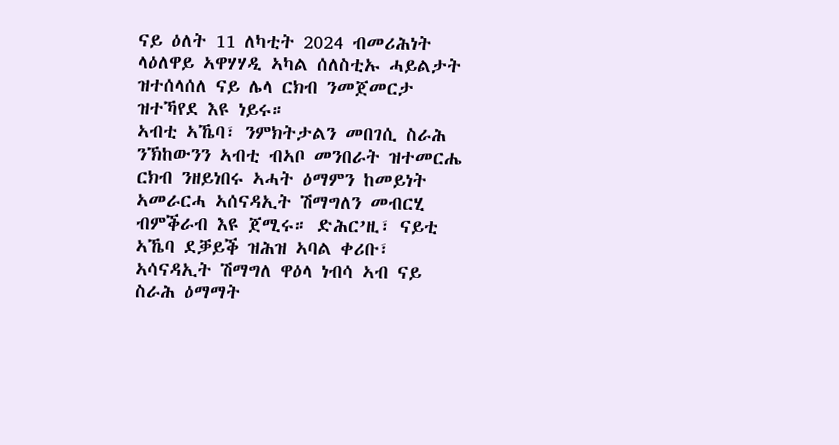ናይ ዕለት 11 ለካቲት 2024 ብመሪሕነት ላዕለዋይ ኣዋሃሃዲ ኣካል ሰለስቲኡ ሓይልታት ዝተሰላሰለ ናይ ሌላ ርክብ ንመጀመርታ ዝተኻየደ እዩ ነይሩ።
ኣብቲ ኣኼባ፣ ንምክትታልን መበገሲ ስራሕ ንኽከውንን ኣብቲ ብኣቦ መንበራት ዝተመርሔ ርክብ ንዘይነበሩ ኣሓት ዕማምን ከመይነት ኣመራርሓ ኣሰናዳኢት ሽማግለን መብርሂ ብምቕራብ እዩ ጀሚሩ። ድሕር’ዚ፣ ናይቲ ኣኼባ ደቓይቕ ዝሕዝ ኣባል ቀሪቡ፣ ኣሳናዳኢት ሽማግለ ዋዕላ ነብሳ ኣብ ናይ ስራሕ ዕማማት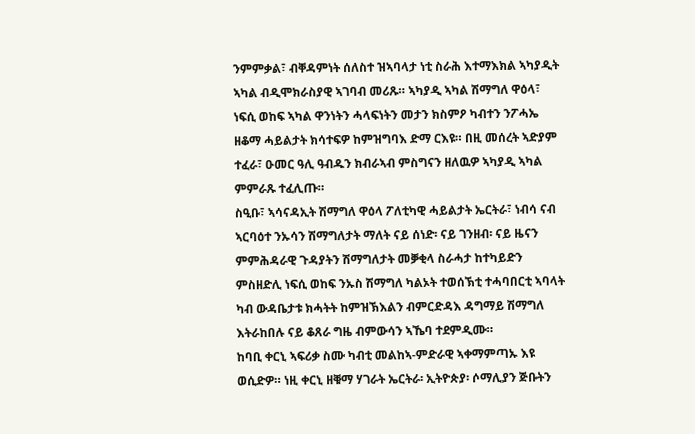ንምምቃል፣ ብቐዳምነት ሰለስተ ዝኣባላታ ነቲ ስራሕ እተማእክል ኣካያዲት ኣካል ብዲሞክራስያዊ ኣገባብ መሪጹ። ኣካያዲ ኣካል ሽማግለ ዋዕላ፣ ነፍሲ ወከፍ ኣካል ዋንነትን ሓላፍነትን መታን ክስምዖ ካብተን ንፖሓኤ ዘቆማ ሓይልታት ክሳተፍዎ ከምዝግባእ ድማ ርእዩ። በዚ መሰረት ኣድያም ተፈራ፣ ዑመር ዓሊ ዓብዱን ክብራኣብ ምስግናን ዘለዉዎ ኣካያዲ ኣካል ምምራጹ ተፈሊጡ።
ስዒቡ፣ ኣሳናዳኢት ሽማግለ ዋዕላ ፖለቲካዊ ሓይልታት ኤርትራ፣ ነብሳ ናብ ኣርባዕተ ንኡሳን ሽማግለታት ማለት ናይ ሰነድ፡ ናይ ገንዘብ፡ ናይ ዜናን ምምሕዳራዊ ጉዳያትን ሽማግለታት መቓቂላ ስራሓታ ከተካይድን ምስዘድሊ ነፍሲ ወከፍ ንኡስ ሽማግለ ካልኦት ተወሰኽቲ ተሓባበርቲ ኣባላት ካብ ውዳቤታቱ ክሓትት ከምዝኽእልን ብምርድዳእ ዳግማይ ሽማግለ እትራከበሉ ናይ ቆጸራ ግዜ ብምውሳን ኣኼባ ተደምዲሙ።
ከባቢ ቀርኒ ኣፍሪቃ ስሙ ካብቲ መልከኣ-ምድራዊ ኣቀማምጣኡ እዩ ወሲድዎ። ነዚ ቀርኒ ዘቑማ ሃገራት ኤርትራ፡ ኢትዮጵያ፡ ሶማሊያን ጅቡትን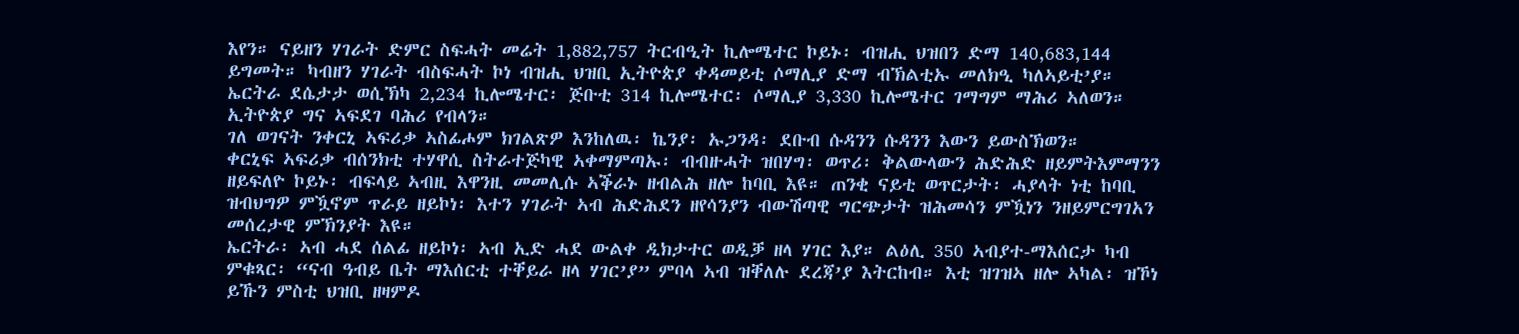እየን። ናይዘን ሃገራት ድምር ስፍሓት መሬት 1,882,757 ትርብዒት ኪሎሜተር ኮይኑ፡ ብዝሒ ህዝበን ድማ 140,683,144 ይግመት። ካብዘን ሃገራት ብስፍሓት ኮነ ብዝሒ ህዝቢ ኢትዮጵያ ቀዳመይቲ ሶማሊያ ድማ ብኽልቲኡ መለክዒ ካለኣይቲ’ያ። ኤርትራ ደሴታታ ወሲኽካ 2,234 ኪሎሜተር፡ ጅቡቲ 314 ኪሎሜተር፡ ሶማሊያ 3,330 ኪሎሜተር ገማግም ማሕሪ ኣለወን። ኢትዮጵያ ግና ኣፍደገ ባሕሪ የብላን።
ገለ ወገናት ንቀርኒ ኣፍሪቃ ኣስፊሖም ክገልጽዎ እንከለዉ፡ ኬንያ፡ ኡጋንዳ፡ ደቡብ ሱዳንን ሱዳንን እውን ይውስኽወን።
ቀርኒፍ ኣፍሪቃ ብሰንክቲ ተሃዋሲ ስትራተጅካዊ ኣቀማምጣኡ፡ ብብዙሓት ዝበሃግ፡ ወጥሪ፡ ቅልውላውን ሕድሕድ ዘይምትእምማንን ዘይፍለዮ ኮይኑ፡ ብፍላይ ኣብዚ እዋንዚ መመሊሱ ኣቕራኑ ዘብልሕ ዘሎ ከባቢ እዩ። ጠንቂ ናይቲ ወጥርታት፡ ሓያላት ነቲ ከባቢ ዝብህግዎ ምዃኖም ጥራይ ዘይኮነ፡ እተን ሃገራት ኣብ ሕድሕደን ዘየሳንያን ብውሽጣዊ ግርጭታት ዝሕመሳን ምዃነን ንዘይምርግገአን መሰረታዊ ምኽንያት እዩ።
ኤርትራ፡ ኣብ ሓደ ሰልፊ ዘይኮነ፡ ኣብ ኢድ ሓደ ውልቀ ዲክታተር ወዲቓ ዘላ ሃገር እያ። ልዕሊ 350 ኣብያተ-ማእሰርታ ካብ ምቁጻር፡ “ናብ ዓብይ ቤት ማእሰርቲ ተቐይራ ዘላ ሃገር’ያ” ምባላ ኣብ ዝቐለሉ ደረጃ’ያ እትርከብ። እቲ ዝገዝኣ ዘሎ ኣካል፡ ዝኾነ ይኹን ምስቲ ህዝቢ ዘዛምዶ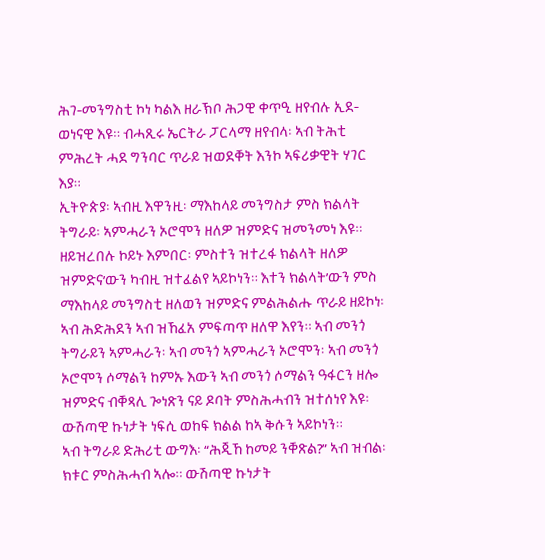ሕገ-መንግስቲ ኮነ ካልእ ዘራኽቦ ሕጋዊ ቀጥዒ ዘየብሉ ኢደ-ወነናዊ እዩ። ብሓጺሩ ኤርትራ ፓርላማ ዘየብላ፡ ኣብ ትሕቲ ምሕረት ሓደ ግንባር ጥራይ ዝወደቐት እንኮ ኣፍሪቃዊት ሃገር እያ።
ኢትዮጵያ፡ ኣብዚ እዋንዚ፡ ማእከላይ መንግስታ ምስ ክልላት ትግራይ፡ ኣምሓራን ኦሮሞን ዘለዎ ዝምድና ዝመንመነ እዩ። ዘይዝረበሉ ኮይኑ እምበር፡ ምስተን ዝተረፋ ክልላት ዘለዎ ዝምድና’ውን ካብዚ ዝተፈልየ ኣይኮነን። እተን ክልላት’ውን ምስ ማእከላይ መንግስቲ ዘለወን ዝምድና ምልሕልሑ ጥራይ ዘይኮነ፡ ኣብ ሕድሕደን ኣብ ዝኸፈአ ምፍጣጥ ዘለዋ እየን። ኣብ መንጎ ትግራይን ኣምሓራን፡ ኣብ መንጎ ኣምሓራን ኦሮሞን፡ ኣብ መንጎ ኦሮሞን ሶማልን ከምኡ እውን ኣብ መንጎ ሶማልን ዓፋርን ዘሎ ዝምድና ብቐጻሊ ጐነጽን ናይ ዶባት ምስሕሓብን ዝተሰነየ እዩ፡ ውሽጣዊ ኩነታት ነፍሲ ወከፍ ክልል ከኣ ቅሱን ኣይኮነን።
ኣብ ትግራይ ድሕሪቲ ውግእ፡ “ሕጂኸ ከመይ ንቐጽል?” ኣብ ዝብል፡ ክቱር ምስሕሓብ ኣሎ። ውሽጣዊ ኩነታት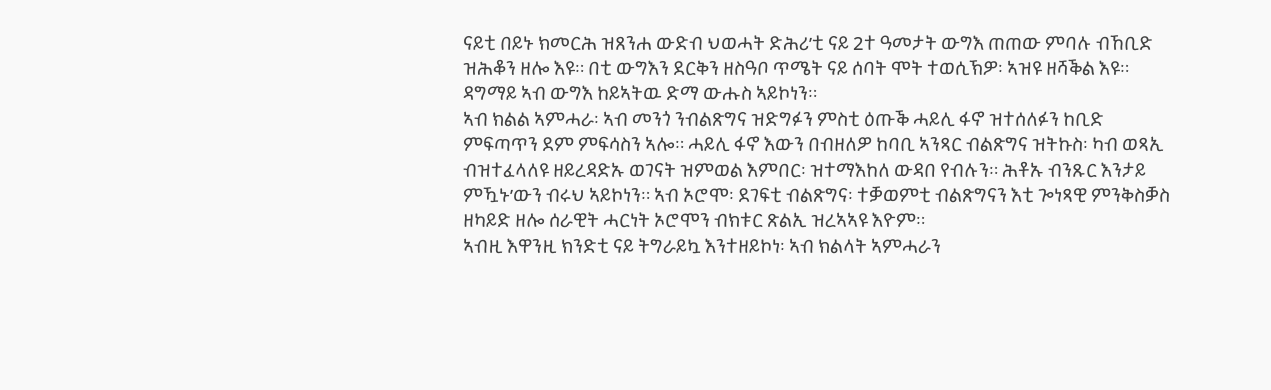ናይቲ በይኑ ክመርሕ ዝጸንሐ ውድብ ህወሓት ድሕሪ’ቲ ናይ 2ተ ዓመታት ውግእ ጠጠው ምባሉ ብኸቢድ ዝሕቆን ዘሎ እዩ። በቲ ውግእን ደርቅን ዘስዓቦ ጥሜት ናይ ሰባት ሞት ተወሲኽዎ፡ ኣዝዩ ዘሻቕል እዩ። ዳግማይ ኣብ ውግእ ከይኣትዉ ድማ ውሑስ ኣይኮነን።
ኣብ ክልል ኣምሓራ፡ ኣብ መንጎ ንብልጽግና ዝድግፉን ምስቲ ዕጡቕ ሓይሊ ፋኖ ዝተሰለፉን ከቢድ ምፍጣጥን ደም ምፍሳስን ኣሎ። ሓይሊ ፋኖ እውን በብዘለዎ ከባቢ ኣንጻር ብልጽግና ዝትኩስ፡ ካብ ወጻኢ ብዝተፈላለዩ ዘይረዳድኡ ወገናት ዝምወል እምበር፡ ዝተማእከለ ውዳበ የብሉን። ሕቶኡ ብንጹር እንታይ ምዃኑ’ውን ብሩህ ኣይኮነን። ኣብ ኦሮሞ፡ ደገፍቲ ብልጽግና፡ ተቓወምቲ ብልጽግናን እቲ ጐነጻዊ ምንቅስቓስ ዘካይድ ዘሎ ሰራዊት ሓርነት ኦሮሞን ብክቱር ጽልኢ ዝረኣኣዩ እዮም።
ኣብዚ እዋንዚ ክንድቲ ናይ ትግራይኳ እንተዘይኮነ፡ ኣብ ክልላት ኣምሓራን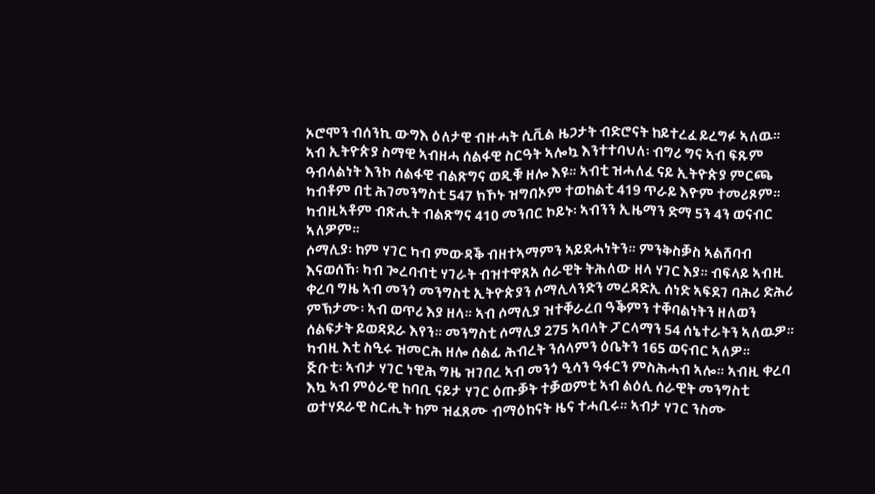ኦሮሞን ብሰንኪ ውግእ ዕለታዊ ብዙሓት ሲቪል ዜጋታት ብድሮናት ከይተረፈ ይረግፉ ኣለዉ። ኣብ ኢትዮጵያ ስማዊ ኣብዘሓ ሰልፋዊ ስርዓት ኣሎኳ እንተተባህለ፡ ብግሪ ግና ኣብ ፍጹም ዓብላልነት እንኮ ሰልፋዊ ብልጽግና ወዲቑ ዘሎ እዩ። ኣብቲ ዝሓለፈ ናይ ኢትዮጵያ ምርጫ ካብቶም በቲ ሕገመንግስቲ 547 ክኾኑ ዝግበኦም ተወከልቲ 419 ጥራይ እዮም ተመሪጾም። ካብዚኣቶም ብጽሒት ብልጽግና 410 መንበር ኮይኑ፡ ኣብንን ኢዜማን ድማ 5ን 4ን ወናብር ኣለዎም።
ሶማሊያ፡ ከም ሃገር ካብ ምውዳቕ ብዘተኣማምን ኣይደሓነትን። ምንቅስቓስ ኣልሸባብ እናወሰኸ፡ ካብ ጐረባብቲ ሃገራት ብዝተዋጸአ ሰራዊት ትሕለው ዘላ ሃገር እያ። ብፍላይ ኣብዚ ቀረባ ግዜ ኣብ መንጎ መንግስቲ ኢትዮጵያን ሶማሊላንድን መረዳድኢ ሰነድ ኣፍደገ ባሕሪ ድሕሪ ምኽታሙ፡ ኣብ ወጥሪ እያ ዘላ። ኣብ ሶማሊያ ዝተቐራረበ ዓቕምን ተቐባልነትን ዘለወን ሰልፍታት ይወዳደራ እየን። መንግስቲ ሶማሊያ 275 ኣባላት ፓርላማን 54 ሰኔተራትን ኣለዉዎ። ካብዚ እቲ ስዒሩ ዝመርሕ ዘሎ ሰልፊ ሕብረት ንሰላምን ዕቤትን 165 ወናብር ኣለዎ።
ጅቡቲ፡ ኣብታ ሃገር ነዊሕ ግዜ ዝገበረ ኣብ መንጎ ዒሳን ዓፋርን ምስሕሓብ ኣሎ። ኣብዚ ቀረባ እኳ ኣብ ምዕራዊ ከባቢ ናይታ ሃገር ዕጡቓት ተቓወምቲ ኣብ ልዕሊ ሰራዊት መንግስቲ ወተሃደራዊ ስርሒት ከም ዝፈጸሙ ብማዕከናት ዜና ተሓቢሩ። ኣብታ ሃገር ንስሙ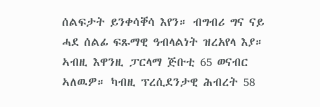ሰልፍታት ይንቀሳቐሳ እየን። ብግብሪ ግና ናይ ሓደ ሰልፊ ፍጹማዊ ዓብላልነት ዝረአየላ እያ። ኣብዚ እዋንዚ ፓርላማ ጅቡቲ 65 ወናብር ኣለዉዎ። ካብዚ ፕረሲደንታዊ ሕብረት 58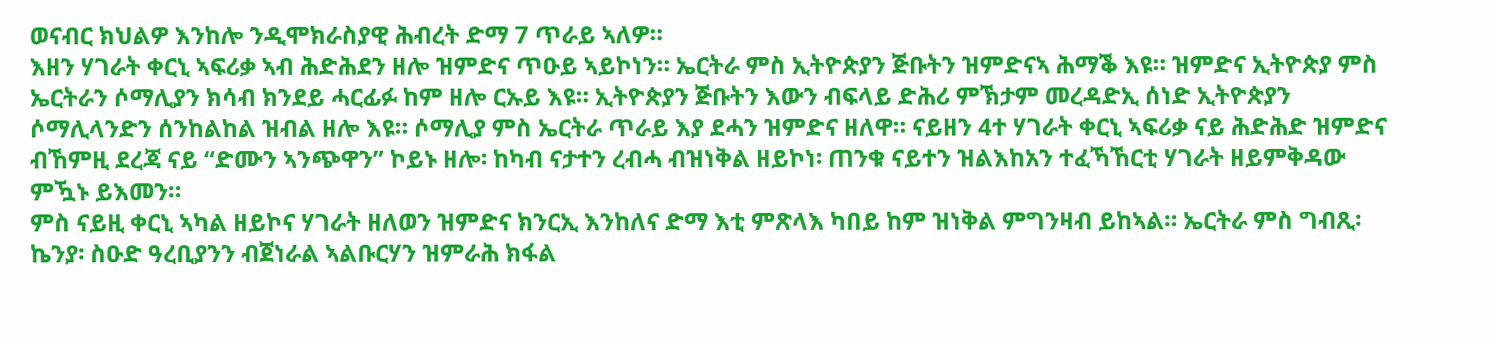ወናብር ክህልዎ እንከሎ ንዲሞክራስያዊ ሕብረት ድማ 7 ጥራይ ኣለዎ።
እዘን ሃገራት ቀርኒ ኣፍሪቃ ኣብ ሕድሕደን ዘሎ ዝምድና ጥዑይ ኣይኮነን። ኤርትራ ምስ ኢትዮጵያን ጅቡትን ዝምድናኣ ሕማቕ እዩ። ዝምድና ኢትዮጵያ ምስ ኤርትራን ሶማሊያን ክሳብ ክንደይ ሓርፊፉ ከም ዘሎ ርኡይ እዩ። ኢትዮጵያን ጅቡትን እውን ብፍላይ ድሕሪ ምኽታም መረዳድኢ ሰነድ ኢትዮጵያን ሶማሊላንድን ሰንከልከል ዝብል ዘሎ እዩ። ሶማሊያ ምስ ኤርትራ ጥራይ እያ ደሓን ዝምድና ዘለዋ። ናይዘን 4ተ ሃገራት ቀርኒ ኣፍሪቃ ናይ ሕድሕድ ዝምድና ብኸምዚ ደረጃ ናይ “ድሙን ኣንጭዋን” ኮይኑ ዘሎ፡ ከካብ ናታተን ረብሓ ብዝነቅል ዘይኮነ፡ ጠንቁ ናይተን ዝልእከአን ተፈኻኸርቲ ሃገራት ዘይምቅዳው ምዃኑ ይእመን።
ምስ ናይዚ ቀርኒ ኣካል ዘይኮና ሃገራት ዘለወን ዝምድና ክንርኢ እንከለና ድማ እቲ ምጽላእ ካበይ ከም ዝነቅል ምግንዛብ ይከኣል። ኤርትራ ምስ ግብጺ፡ ኬንያ፡ ስዑድ ዓረቢያንን ብጀነራል ኣልቡርሃን ዝምራሕ ክፋል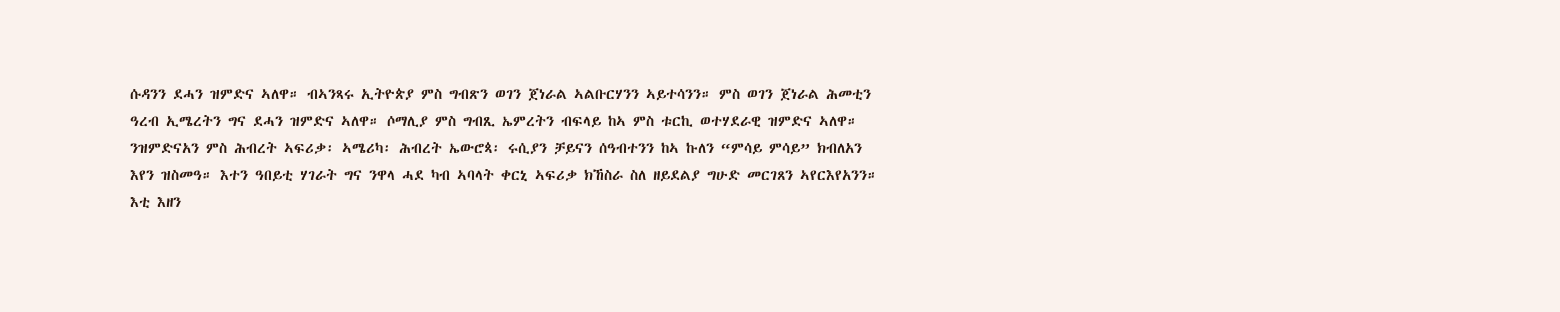ሱዳንን ደሓን ዝምድና ኣለዋ። ብኣንጻሩ ኢትዮጵያ ምስ ግብጽን ወገን ጀነራል ኣልቡርሃንን ኣይተሳንን። ምስ ወገን ጀነራል ሕመቲን ዓረብ ኢሜረትን ግና ደሓን ዝምድና ኣለዋ። ሶማሊያ ምስ ግብጺ ኤምረትን ብፍላይ ከኣ ምስ ቱርኪ ወተሃደራዊ ዝምድና ኣለዋ። ንዝምድናአን ምስ ሕብረት ኣፍሪቃ፡ ኣሜሪካ፡ ሕብረት ኤውሮጳ፡ ሩሲያን ቻይናን ሰዓብተንን ከኣ ኩለን “ምሳይ ምሳይ” ክብለአን እየን ዝስመዓ። እተን ዓበይቲ ሃገራት ግና ንዋላ ሓደ ካብ ኣባላት ቀርኒ ኣፍሪቃ ክኸስራ ስለ ዘይደልያ ግሁድ መርገጸን ኣየርእየአንን።
እቲ እዘን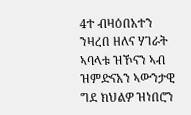4ተ ብዛዕበአተን ንዛረበ ዘለና ሃገራት ኣባላቱ ዝኾናን ኣብ ዝምድናአን ኣውንታዊ ግደ ክህልዎ ዝነበሮን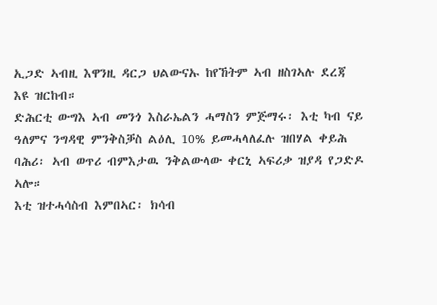ኢጋድ ኣብዚ እዋንዚ ዳርጋ ህልውናኡ ከየኸትም ኣብ ዘስገኣሉ ደረጃ እዩ ዝርከብ።
ድሕርቲ ውግእ ኣብ መንጎ እስራኤልን ሓማስን ምጅማሩ፡ እቲ ካብ ናይ ዓለምና ንግዳዊ ምንቅስቓስ ልዕሊ 10% ይመሓላለፈሉ ዝበሃል ቀይሕ ባሕሪ፡ ኣብ ወጥሪ ብምእታዉ ንቅልውላው ቀርኒ ኣፍሪቃ ዝያዳ የጋድዶ ኣሎ።
እቲ ዝተሓሳስብ እምበኣር፡ ክሳብ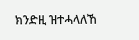ክንድዚ ዝተሓላለኸ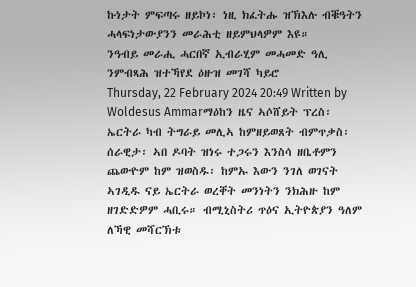ኩነታት ምፍጣሩ ዘይኮነ፡ ነዚ ክፈትሑ ዝኽእሉ ብቑዓትን ሓላፍነታውያንን መራሕቲ ዘይምህላዎም እዩ።
ንዓብይ መራሒ ሓርበኛ ኢብራሂም መሓመድ ዓሊ ንምብጻሕ ዝተኻየደ ዕዙዝ መገሻ ካይሮ
Thursday, 22 February 2024 20:49 Written by Woldesus Ammarማዕከን ዜና ኣሶሸይት ፕረስ፡ ኤርትራ ካብ ትግራይ መሊኣ ከምዘይወጸት ብምጥቃስ፡ ሰራዊታ፡ ኣበ ዶባት ዝነሩ ተጋሩን እንስሳ ዘቤቶምን ጨውዮም ከም ዝወስዱ፡ ከምኡ እውን ንገለ ወገናት ኣገዲዱ ናይ ኤርትራ ወረቐት መንነትን ንክሕዙ ከም ዘገድድዎም ሓቢሩ። ብሚኒስትሪ ጥዕና ኢትዮጵያን ዓለም ለኻዊ መሻርኽቱ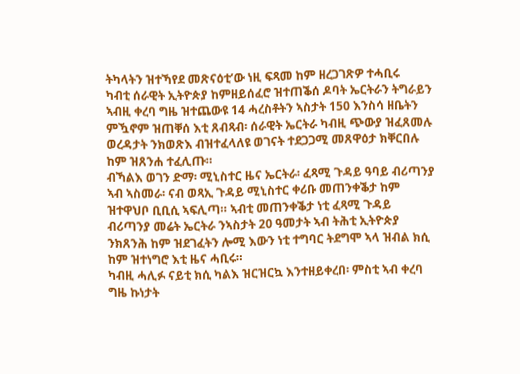ትካላትን ዝተኻየደ መጽናዕቲ’ው ነዚ ፍጻመ ከም ዘረጋገጽዎ ተሓቢሩ
ካብቲ ሰራዊት ኢትዮጵያ ከምዘይሰፈሮ ዝተጠቕሰ ዶባት ኤርትራን ትግራይን ኣብዚ ቀረባ ግዜ ዝተጨውዩ 14 ሓረስቶትን ኣስታት 150 እንስሳ ዘቤትን ምዃኖም ዝጠቐሰ እቲ ጸብጻብ፡ ሰራዊት ኤርትራ ካብዚ ጭውያ ዝፈጸመሉ ወረዳታት ንክወጽእ ብዝተፈላለዩ ወገናት ተደጋጋሚ መጸዋዕታ ክቐርበሉ ከም ዝጸንሐ ተፈሊጡ።
ብኻልእ ወገን ድማ፡ ሚኒስተር ዜና ኤርትራ፡ ፈጻሚ ጉዳይ ዓባይ ብሪጣንያ ኣብ ኣስመራ፡ ናብ ወጻኢ ጉዳይ ሚኒስተር ቀሪቡ መጠንቀቕታ ከም ዝተዋህቦ ቢቢሲ ኣፍሊጣ። ኣብቲ መጠንቀቕታ ነቲ ፈጻሚ ጉዳይ ብሪጣንያ መሬት ኤርትራ ንኣስታት 20 ዓመታት ኣብ ትሕቲ ኢትዮጵያ ንክጸንሕ ከም ዝደገፈትን ሎሚ እውን ነቲ ተግባር ትደግሞ ኣላ ዝብል ክሲ ከም ዝተነግሮ እቲ ዜና ሓቢሩ።
ካብዚ ሓሊፉ ናይቲ ክሲ ካልእ ዝርዝርኳ እንተዘይቀረበ፡ ምስቲ ኣብ ቀረባ ግዜ ኩነታት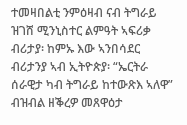ተመዛበልቲ ንምዕዛብ ናብ ትግራይ ዝገሸ ሚንኒስተር ልምዓት ኣፍሪቃ ብሪታያ፡ ከምኡ እው ኣንበሳደር ብሪታንያ ኣብ ኢትዮጵያ፡ “ኤርትራ ሰራዊታ ካብ ትግራይ ከተውጽእ ኣለዋ” ብዝብል ዘቕረዎ መጸዋዕታ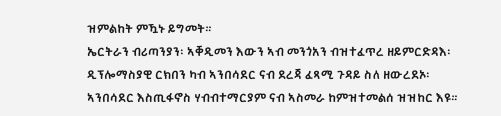ዝምልከት ምዃኑ ይግመት።
ኤርትራን ብሪጣንያን፡ ኣቐዲመን እውን ኣብ መንጎአን ብዝተፈጥረ ዘይምርድዳእ፡ ዲፕሎማስያዊ ርክበን ካብ ኣንበሳደር ናብ ደረጃ ፈጻሚ ጉዳይ ስለ ዘውረደኦ፡ ኣንበሳደር እስጢፋኖስ ሃብብተማርያም ናብ ኣስመራ ከምዝተመልሰ ዝዝከር እዩ።